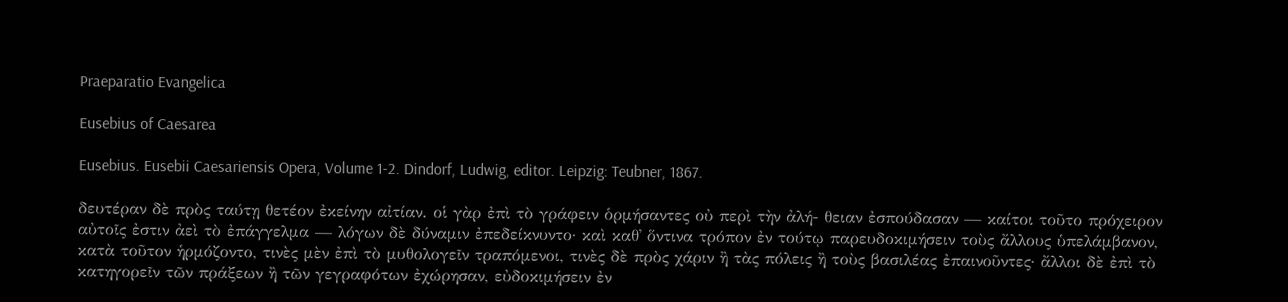Praeparatio Evangelica

Eusebius of Caesarea

Eusebius. Eusebii Caesariensis Opera, Volume 1-2. Dindorf, Ludwig, editor. Leipzig: Teubner, 1867.

δευτέραν δὲ πρὸς ταύτῃ θετέον ἐκείνην αἰτίαν. οἱ γὰρ ἐπὶ τὸ γράφειν ὁρμήσαντες οὐ περὶ τὴν ἀλή- θειαν ἐσπούδασαν — καίτοι τοῦτο πρόχειρον αὐτοῖς ἐστιν ἀεὶ τὸ ἐπάγγελμα — λόγων δὲ δύναμιν ἐπεδείκνυντο· καὶ καθ᾿ ὅντινα τρόπον ἐν τούτῳ παρευδοκιμήσειν τοὺς ἄλλους ὑπελάμβανον, κατὰ τοῦτον ἡρμόζοντο, τινὲς μὲν ἐπὶ τὸ μυθολογεῖν τραπόμενοι, τινὲς δὲ πρὸς χάριν ἢ τὰς πόλεις ἢ τοὺς βασιλέας ἐπαινοῦντες· ἄλλοι δὲ ἐπὶ τὸ κατηγορεῖν τῶν πράξεων ἢ τῶν γεγραφότων ἐχώρησαν, εὐδοκιμήσειν ἐν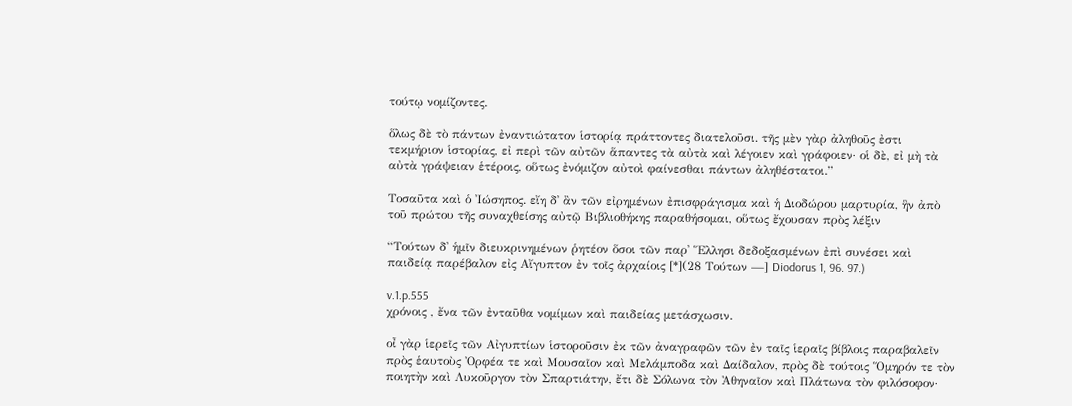τούτῳ νομίζοντες.

ὅλως δὲ τὸ πάντων ἐναντιώτατον ἱστορίᾳ πράττοντες διατελοῦσι. τῆς μὲν γὰρ ἀληθοῦς ἐστι τεκμήριον ἱστορίας, εἰ περὶ τῶν αὐτῶν ἅπαντες τὰ αὐτὰ καὶ λέγοιεν καὶ γράφοιεν· οἱ δὲ, εἰ μὴ τὰ αὐτὰ γράψειαν ἑτέροις, οὕτως ἐνόμιζον αὐτοὶ φαίνεσθαι πάντων ἀληθέστατοι.”

Τοσαῦτα καὶ ὁ Ἰώσηπος. εἴη δ᾿ ἂν τῶν εἰρημένων ἐπισφράγισμα καὶ ἡ Διοδώρου μαρτυρία, ἣν ἀπὸ τοῦ πρώτου τῆς συναχθείσης αὐτῷ Bιβλιοθήκης παραθήσομαι, οὕτως ἔχουσαν πρὸς λέξιν

“Τούτων δ᾿ ἡμῖν διευκρινημένων ῥητέον ὅσοι τῶν παρ᾿ Ἕλλησι δεδοξασμένων ἐπὶ συνέσει καὶ παιδείᾳ παρέβαλον εἰς Αἴγυπτον ἐν τοῖς ἀρχαίοις [*](28 Τούτων —] Diodorus 1, 96. 97.)

v.1.p.555
χρόνοις , ἔνα τῶν ἐνταῦθα νομίμων καὶ παιδείας μετάσχωσιν.

οἶ γὰρ ἱερεῖς τῶν Αἰγυπτίων ἱστοροῦσιν ἐκ τῶν ἀναγραφῶν τῶν ἐν ταῖς ἱεραῖς βίβλοις παραβαλεῖν πρὸς ἑαυτοὺς Ὀρφέα τε καὶ Μουσαῖον καὶ Μελάμποδα καὶ Δαίδαλον, πρὸς δὲ τούτοις Ὅμηρόν τε τὸν ποιητὴν καὶ Λυκοῦργον τὸν Σπαρτιάτην, ἔτι δὲ Σόλωνα τὸν Ἀθηναῖον καὶ Πλάτωνα τὸν φιλόσοφον·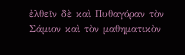ἐλθεῖν δὲ καὶ Πυθαγόραν τὸν Σάμιον καὶ τὸν μαθηματικὸν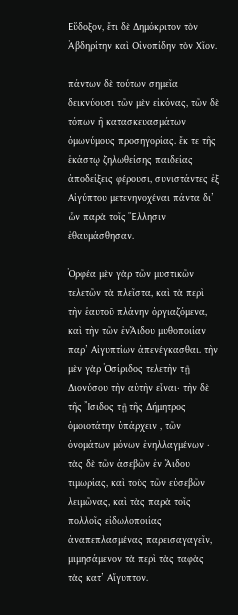Εὔδοξον, ἔτι δὲ Δημόκριτον τὸν Ἀβδηρίτην καὶ Οἰνοπίδην τὸν Χῖον.

πάντων δὲ τούτων σημεῖα δεικνύουσι τῶν μὲν εἰκόνας, τῶν δὲ τόπων ἢ κατασκευασμάτων ὁμωνύμους προσηγορίας. ἔκ τε τῆς ἑκάστῳ ζηλωθείσης παιδείας ἀποδείξεις φέρουσι, συνιστάντες ἐξ Αἰγύπτου μετενηνοχέναι πάντα δι’ ὧν παρὰ τοῖς Ἕλλησιν ἐθαυμάσθησαν.

Ὀρφέα μὲν γὰρ τῶν μυστικῶν τελετῶν τὰ πλεῖστα, καὶ τὰ περὶ τὴν ἑαυτοῦ πλάνην ὀργιαζόμενα, καὶ τὴν τῶν ἐνἍιδου μυθοποιίαν παρ’ Αἰγυπτίων ἀπενέγκασθαι. τὴν μὲν γὰρ Ὀσίριδος τελετὴν τῇ Διονύσου τὴν αὐτὴν εἶναι· τὴν δὲ τῆς Ἴσιδος τῇ τῆς Δήμητρος ὁμοιοτάτην ὑπάρχειν , τῶν ὀνομάτων μόνων ἐνηλλαγμένων · τὰς δὲ τῶν ἀσεβῶν ἐν Ἅιδου τιμωρίας, καὶ τοὺς τῶν εὐσεβῶν λειμῶνας, καὶ τὰς παρὰ τοῖς πολλοῖς εἰδωλοποιίας ἀναπεπλασμένας παρεισαγαγεῖν, μιμησάμενον τὰ περὶ τὰς ταφὰς τὰς κατ’ Αἴγυπτον.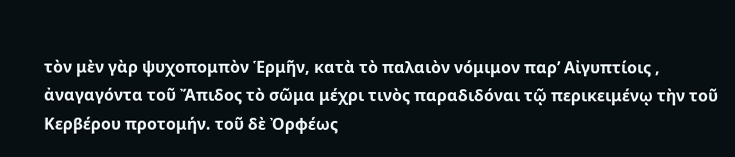τὸν μὲν γὰρ ψυχοπομπὸν Ἑρμῆν, κατὰ τὸ παλαιὸν νόμιμον παρ’ Αἰγυπτίοις , ἀναγαγόντα τοῦ Ἄπιδος τὸ σῶμα μέχρι τινὸς παραδιδόναι τῷ περικειμένῳ τὴν τοῦ Κερβέρου προτομήν. τοῦ δὲ Ὀρφέως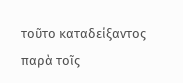τοῦτο καταδείξαντος παρὰ τοῖς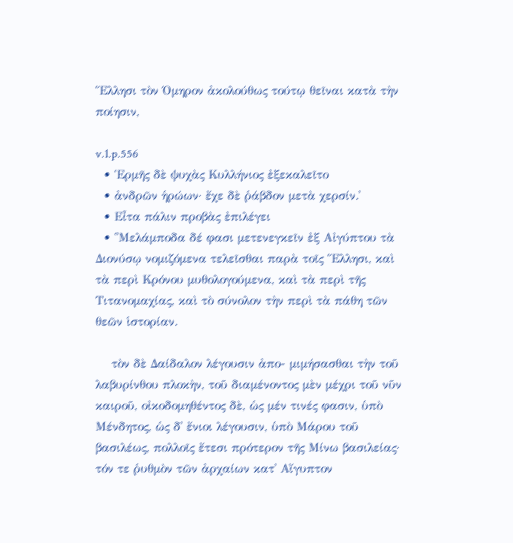Ἕλλησι τὸν Όμηρον ἀκολούθως τούτῳ θεῖναι κατὰ τὴν ποίησιν,

v.1.p.556
  • Ἑρμῆς δὲ ψυχὰς Κυλλήνιος ἐξεκαλεῖτο
  • ἀνδρῶν ἡρώων· ἔχε δὲ ῥάβδον μετὰ χερσίν.᾿
  • Εἶτα πάλιν προβὰς ἐπιλέγει
  • ῾᾿Μελάμποδα δέ φασι μετενεγκεῖν ἐξ Αἰγύπτου τὰ Διονύσῳ νομιζόμενα τελεῖσθαι παρὰ τοῖς Ἕλλησι, καὶ τὰ περὶ Κρόνου μυθολογούμενα, καὶ τὰ περὶ τῆς Τιτανομαχίας, καὶ τὸ σύνολον τὴν περὶ τὰ πάθη τῶν θεῶν ἱστορίαν.

    τὸν δὲ Δαίδαλον λέγουσιν ἀπο- μιμήσασθαι τὴν τοῦ λαβυρίνθου πλοκὴν, τοῦ διαμένοντος μὲν μέχρι τοῦ νῦν καιροῦ, οἰκοδομηθέντος δὲ, ὡς μέν τινές φασιν, ὑπὸ Μένδητος, ὡς δ᾿ ἔνιοι λέγουσιν, ὑπὸ Μάρου τοῦ βασιλέως, πολλοῖς ἔτεσι πρότερον τῆς Μίνω βασιλείας· τόν τε ῥυθμὸν τῶν ἀρχαίων κατ᾿ Αἴγυπτον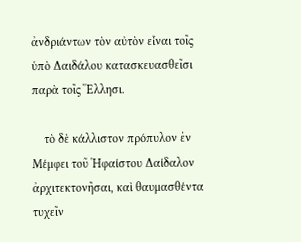ἀνδριάντων τὸν αὐτὸν εἶναι τοῖς ὑπὸ Δαιδάλου κατασκευασθεῖσι παρὰ τοῖς Ἕλλησι.

    τὸ δὲ κάλλιστον πρόπυλον ἐν Μέμφει τοῦ Ἡφαίστου Δαίδαλον ἀρχιτεκτονῆσαι, καὶ θαυμασθέντα τυχεῖν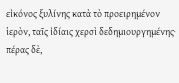εἰκόνος ξυλίνης κατὰ τὸ προειρημένον ἱερὸν, ταῖς ἰδίαις χερσὶ δεδημιουργημένης· πέρας δὲ,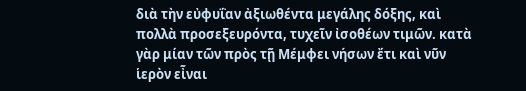διὰ τὴν εὐφυΐαν ἀξιωθέντα μεγάλης δόξης, καὶ πολλὰ προσεξευρόντα, τυχεῖν ἰσοθέων τιμῶν. κατὰ γὰρ μίαν τῶν πρὸς τῇ Μέμφει νήσων ἔτι καὶ νῦν ἱερὸν εἶναι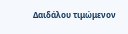Δαιδάλου τιμώμενον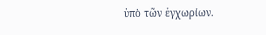ὑπὸ τῶν ἐγχωρίων.